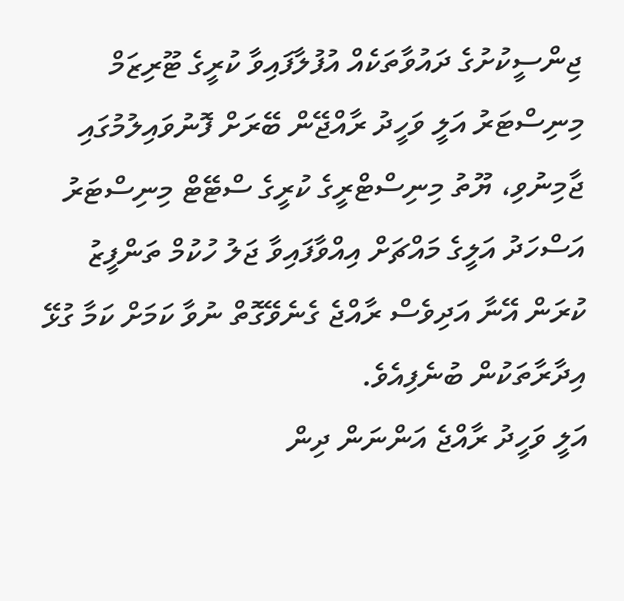ޖިންސީކުށުގެ ދައުވާތަކެއް އުފުލާފައިވާ ކުރީގެ ޓޫރިޒަމް މިނިސްޓަރު އަލީ ވަހީދު ރާއްޖޭން ބޭރަށް ފޮނުވައިލުމުގައި ޖާމިނުވި، ޔޫތު މިނިސްޓްރީގެ ކުރީގެ ސްޓޭޓް މިނިސްޓަރު އަސްހަދު އަލީގެ މައްޗަށް އިއްވާފައިވާ ޖަލު ހުކުމް ތަންފީޒު ކުރަން އޭނާ އަދިވެސް ރާއްޖެ ގެނެވޭގޮތް ނުވާ ކަމަށް ކަމާ ގުޅޭ އިދާރާތަކުން ބުނެފިއެވެ.
އަލީ ވަހީދު ރާއްޖެ އަންނަން ދިން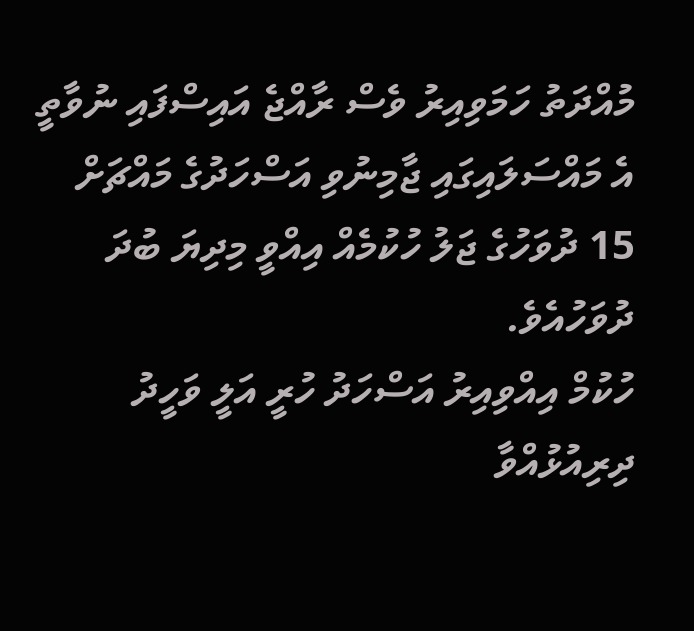މުއްދަތު ހަމަވިއިރު ވެސް ރާއްޖެ އައިސްފައި ނުވާތީ އެ މައްސަލައިގައި ޖާމިނުވި އަސްހަދުގެ މައްޗަށް 15 ދުވަހުގެ ޖަލު ހުކުމެއް އިއްވީ މިދިޔަ ބުދަ ދުވަހުއެވެ.
ހުކުމް އިއްވިއިރު އަސްހަދު ހުރީ އަލީ ވަހީދު ދިރިއުޅުއްވާ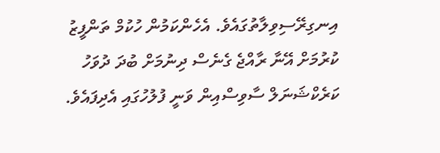އިނގިރޭސިވިލާތުގައެވެ. އެހެންކަމުން ހުކުމް ތަންފީޒު ކުރުމަށް އޭނާ ރާއްޖެ ގެނެސް ދިނުމަށް ބުދަ ދުވަހު ކަރެކްޝަނަލް ސާވިސްއިން ވަނީ ފުލުހުގައި އެދިފައެވެ.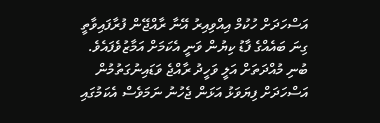އަސްހަދަށް ހުކުމް އިއްވިއިރު އޭނާ ރާއްޖޭން ފުރާފައިވާތީ ގިނަ ބައެއްގެ ފާޑު ކިޔުން ވަނީ އެކަމަށް އަމާޒުވެފައެވެ. ބުނި މުއްދަތަށް އަލީ ވަހީދު ރާއްޖެ ވަޑައިނުގަތުމުން އަސްހަދަށް ފިޔަވަޅު އަޅަން ޖެހުނު ނަމަވެސް އެކަމުގައި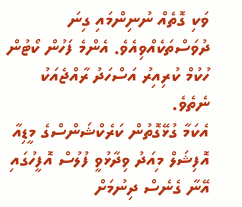ވަކި ގޮތެއް ނުނިންމައި ގިނަ ދުވަސްތަކެއްވިއެވެ. އެންމެ ފަހުން ކޯޓުން ހުކުމް ކުރިއިރު އަސްހަދު ރާއްޖެއަކު ނެތެވެ.
އެކަމާ ގުޅޭގޮތުން ކަރެކްޝަންސްގެ މީޑިއާ އޮފިޝަލް މިއަދު ވިދާޅުވީ ފުލުސް އޮފީހުގައި އޭނާ ގެނެސް ދިނުމަށް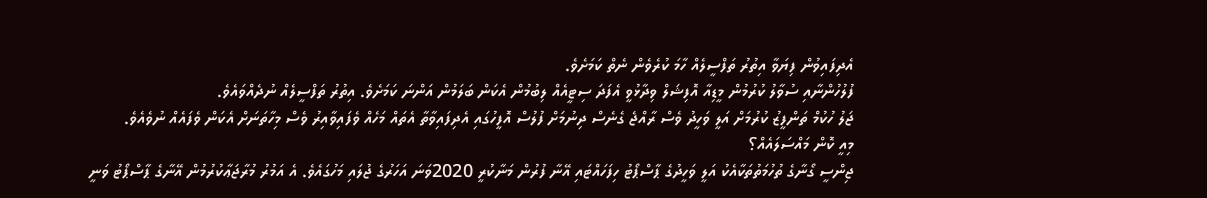އެދިފައިވުން ފިޔަވާ އިތުރު ތަފްސީލެއް ހާމަ ކުރެވެން ނެތް ކަމަށެވެ.
ފުލުހުންނާއި ސުވާލު ކުރުމުން މީޑިއާ އޮފިޝަލް ވިދާޅުވީ އެފަދަ ސިޓީއެއް ލިބުމުން އެކަން ބަލަމުން އަންނަ ކަމަށެވެ. އިތުރު ތަފްސީލެއް ނުދެއްވައެވެ.
ޖަލު ހުކުމް ތަންފީޒު ކުރުމަށް އަލީ ވަހީދު ވެސް ރާއްޖެ ގެނެސް ދިނުމަށް ފުލުސް އޮފީހުގައި އެދިފައިވާތާ އެތައް މަހެއް ވެފައިވާއިރު ވެސް މިހާތަނަށް އެކަން ވެފައެއް ނުވެއެވެ.
މިއީ ކޮން މައްސަލައެއް؟
ޖިންސީ ގޯނާގެ ތުހުމަތުތަކާއެކު އަލީ ވަހީދުގެ ޕާސްޕޯޓު ހިފަހައްޓައި އޭނާ ފުރުން މަނާކުރީ 2020ވަނަ އަހަރުގެ ޖުލައި މަހުގައެވެ. އެ އަމުރު މުރާޖަޢާކުރުމުން އޭނާގެ ޕާސްޕޯޓު ވަނީ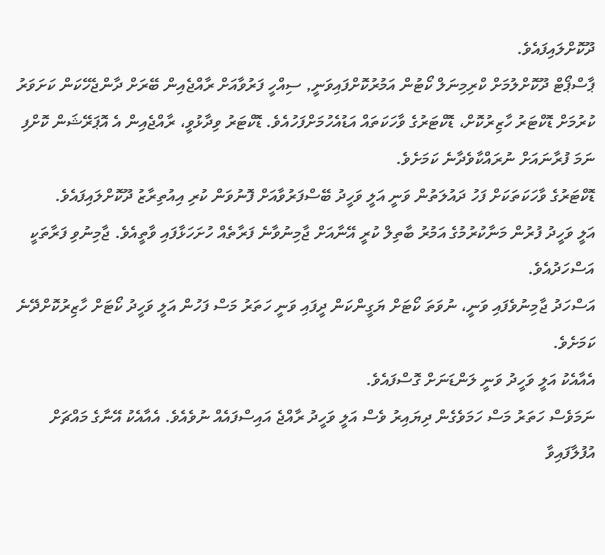ދޫކޮށްލައިފައެވެ.
ޕާސްޕޯޓް ދޫކޮށްލުމަށް ކްރިމިނަލް ކޯޓުން އަމުރުކޮށްފައިވަނީ, ސިއްހީ ފަރުވާއަށް ރާއްޖެއިން ބޭރަށް ދާންޖެހޭކަން ކަށަވަރު ކުރުމަށް ޑޮކްޓަރު ހާޒިރުކޮށް، ޑޮކްޓަރުގެ ވާހަކަތައް އަޑުއެހުމަށްފަހުއެވެ. ޑޮކްޓަރު ވިދާޅުވީ، ރާއްޖެއިން އެ އޮޕަރޭޝަން ކޮށްފި ނަމަ ފުރާނައަށް ނުރައްކާވެދާނެ ކަމަށެވެ.
ޑޮކްޓަރުގެ ވާހަކަތަކަށް ފަހު ދައުލަތުން ވަނީ އަލީ ވަހީދު ބޭސްފަރުވާއަށް ފޮނުވަން ކުރި އިއުތިރާޒު ދޫކޮށްލައިފައެވެ.
އަލީ ވަހީދު ފުރުން މަނާކުރުމުގެ އަމުރު ބާތިލް ކުރީ އޭނާއަށް ޖާމިނުވާނެ ފަރާތެއް ހުށަހަޅާފައި ވާތީއެވެ. ޖާމިނުވި ފަރާތަކީ އަސްހަދުއެވެ.
އަސްހަދު ޖާމިނުވެފައި ވަނީ، ނުވަތަ ކޯޓަށް ޔަގީންކަން ދީފައި ވަނީ ހަތަރު މަސް ފަހުން އަލީ ވަހީދު ކޯޓަށް ހާޒިރުކޮށްދޭނެ ކަމަށެވެ.
އެއާއެކު އަލީ ވަހީދު ވަނީ ލަންޑަނަށް ގޮސްފައެވެ.
ނަމަވެސް ހަތަރު މަސް ހަމަވެގެން ދިޔައިރު ވެސް އަލީ ވަހީދު ރާއްޖެ އައިސްފައެއް ނުވެއެވެ. އެއާއެކު އޭނާގެ މައްޗަށް އުފުލާފައިވާ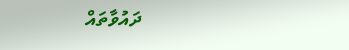ދައުވާތައް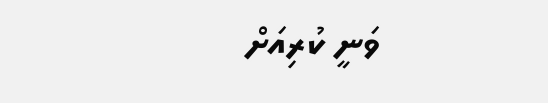ވަނީ ކުރިއަށް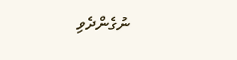ނުގެންދެވި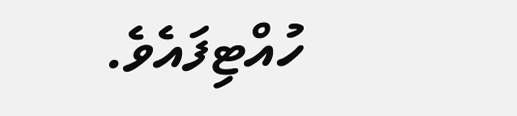ހުއްޓިފައެވެ.